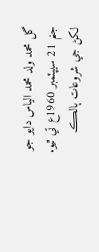گل محمد ولد محمد الياس دايو جو جنم 21 سيپٽمبر 1960ع تي ٿيو. لکڻ جي شروعات ٻالڪ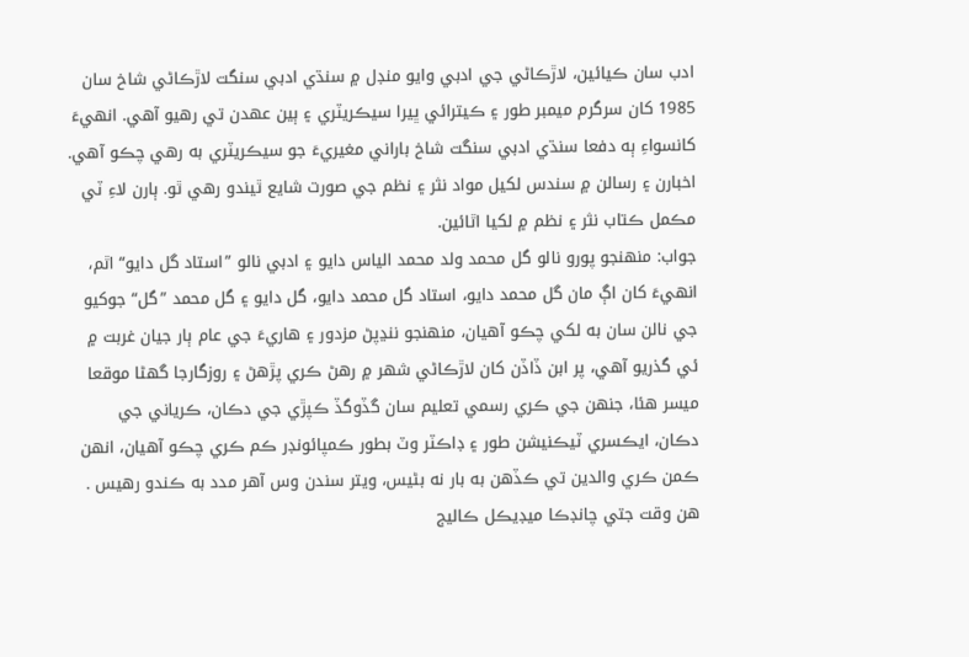ادب سان ڪيائين، لاڙڪاڻي جي ادبي وايو منڊل ۾ سنڌي ادبي سنگت لاڙڪاڻي شاخ سان 1985 کان سرگرم ميمبر طور ۽ ڪيترائي ڀيرا سيڪريٽري ۽ ٻين عھدن تي رهيو آهي. انھيءَ کانسواءِ ٻه دفعا سنڌي ادبي سنگت شاخ باراني مغيريءَ جو سيڪريٽري به رھي چڪو آھي. اخبارن ۽ رسالن ۾ سندس لکيل مواد نثر ۽ نظم جي صورت شايع ٿيندو رھي ٿو. ٻارن لاءِ ٽي مڪمل ڪتاب نثر ۽ نظم ۾ لکيا اٿائين.
جواب: منهنجو پورو نالو گل محمد ولد محمد الياس دايو ۽ ادبي نالو ”استاد گل دايو“ اٿم، انهيءَ کان اڳ مان گل محمد دايو، استاد گل محمد دايو، گل دايو ۽ گل محمد ”گل“ جوکيو جي نالن سان به لکي چڪو آهيان، منهنجو ننڍپڻ مزدور ۽ هاريءَ جي عام ٻار جيان غربت ۾ ئي گذريو آهي، پر ابن ڏاڏن کان لاڙڪاڻي شهر ۾ رهڻ ڪري پڙهڻ ۽ روزگارجا گهڻا موقعا ميسر هئا، جنھن جي ڪري رسمي تعليم سان گڏوگڏ ڪپڙي جي دڪان، ڪرياني جي دڪان، ايڪسري ٽيڪنيشن طور ۽ ڊاڪٽر وٽ بطور ڪمپائونڊر ڪم ڪري چڪو آهيان، انهن ڪمن ڪري والدين تي ڪڏهن به بار نه بڻيس، ويتر سندن وس آهر مدد به ڪندو رھيس . هن وقت جتي چانڊڪا ميڊيڪل ڪاليج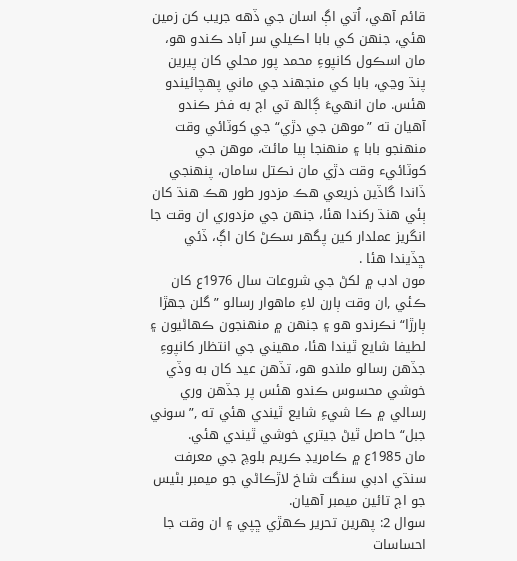قائم آهي، اُتي اڳ اسان جي ڏهه جريب کن زمين هئي، جنهن کي بابا اڪيلي سر آباد ڪندو هو، مان اسڪول کانپوءِ محمد پور محلي کان پيرين پنڌ وڃي، بابا کي منجهند جي ماني پهچائيندو هئس. مان انهيءَ ڳالھ تي اڄ به فخر ڪندو آهيان ته ”موهن جي دڙي“ جي کوٽائي وقت منهنجو بابا ۽ منهنجا ٻيا مائٽ، موهن جي کوٽائيء وقت دڙي مان نڪتل سامان، پنهنجي ڏاندا گاڏين ذريعي هڪ مزدور طور هڪ هنڌ کان ٻئي هنڌ رکندا هئا، جنھن جي مزدوري ان وقت جا انگريز عملدار کين پگهر سڪڻ کان اڳ، ڏئي ڇڏيندا ھئا .
مون ادب ۾ لکڻ جي شروعات سال 1976ع کان ڪئي ,ان وقت ٻارن لاءِ ماهوار رسالو ”گلن جهڙا ٻارڙا“ نڪرندو هو ۽ جنهن ۾ منهنجون ڪهاڻيون ۽ لطيفا شايع ٿيندا هئا، مهيني جي انتظار کانپوءِ جڏهن رسالو ملندو هو، تڏهن عيد کان به وڏي خوشي محسوس ڪندو هئس پر جڏهن وري رسالي ۾ ڪا شيءِ شايع ٿيندي ھئي ته ,”سوني جبل“ حاصل ٿيڻ جيتري خوشي ٿيندي هئي.
مان 1985ع ۾ ڪامريڊ ڪريم بلوچ جي معرفت سنڌي ادبي سنگت شاخ لاڙڪاڻي جو ميمبر بڻيس جو اڄ تائين ميمبر آهيان.
سوال 2: پهرين تحرير ڪهڙي ڇپي ۽ ان وقت جا احساسات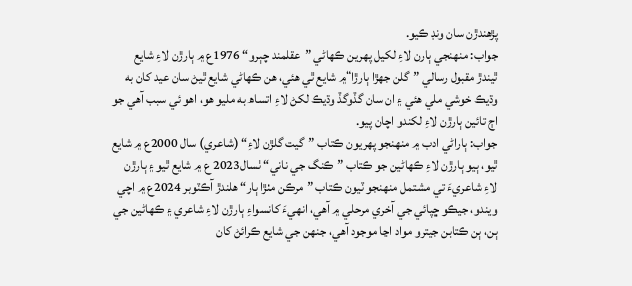پڙهندڙن سان ونڊ ڪيو.
جواب: منهنجي ٻارن لاءِ لکيل پهرين ڪهاڻي ”عقلمند چٻرو“ 1976ع ۾ ٻارڙن لاءِ شايع ٿيندڙ مقبول رسالي ”گلن جهڙا ٻارڙا“۾ شايع ٿي هئي، هن ڪهاڻي شايع ٿيڻ سان عيد کان به وڌيڪ خوشي ملي هئي ۽ ان سان گڏوگڏ وڌيڪ لکڻ لاءِ اتساھ به مليو هو، اهو ئي سبب آهي جو اڄ تائين ٻارڙن لاءِ لکندو اچان پيو.
جواب: ٻاراڻي ادب ۾ منهنجو پهريون ڪتاب ”گيت گلڙن لاءِ“ (شاعري) سال 2000ع ۾ شايع ٿيو، ٻيو ٻارڙن لاءِ ڪهاڻين جو ڪتاب ”ڪنگ جي ناني“ ٺسال2023 ع ۾ شايع ٿيو ۽ ٻارڙن لاءِ شاعريءَ تي مشتمل منهنجو ٽيون ڪتاب ”مرڪن مٺڙا ٻار“ هلندڙ آڪٽوبر 2024ع ۾ اچي ويندو، جيڪو ڇپائي جي آخري مرحلي ۾ آهي، انهيءَ کانسواءِ ٻارڙن لاءِ شاعري ۽ ڪهاڻين جي ٻن، ٻن ڪتابن جيترو مواد اڃا موجود آهي، جنهن جي شايع ڪرائڻ کان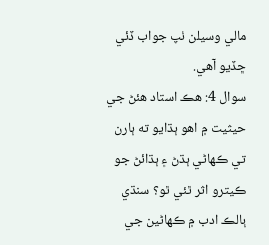مالي وسيلن ٺپ جواب ڏئي ڇڏيو آهي.
سوال 4: هڪ استاد هئڻ جي حيثيت ۾ اهو ٻڌايو ته ٻارن تي ڪهاڻي ٻڌڻ ۽ ٻڌائڻ جو ڪيترو اثر ٿئي ٿو؟ سنڌي ٻالڪ ادب ۾ ڪهاڻين جي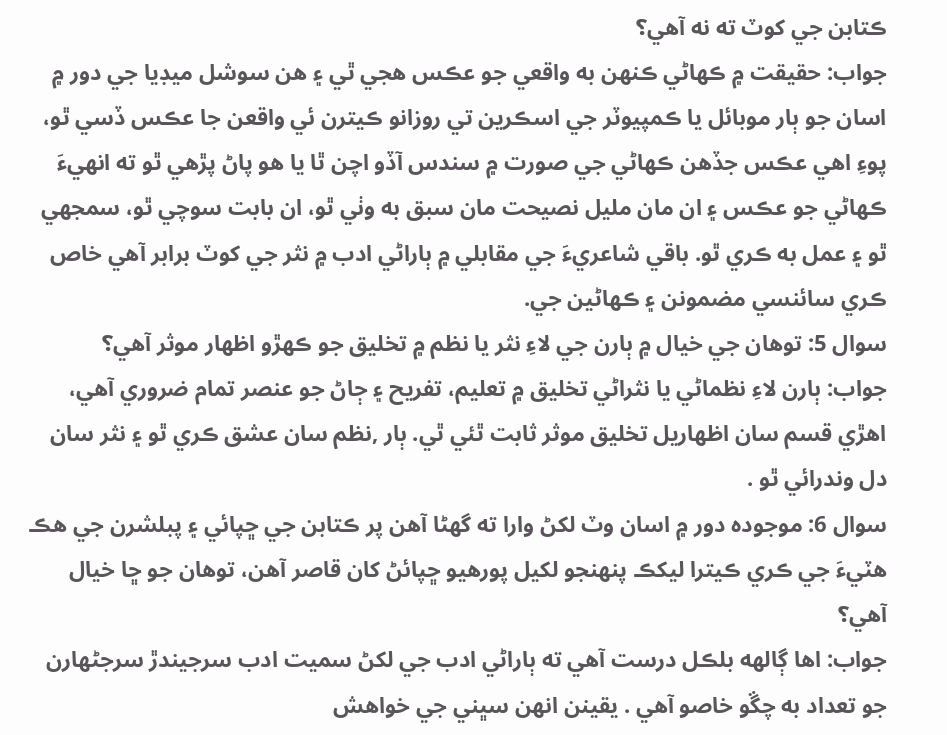ڪتابن جي کوٽ ته نه آهي؟
جواب: حقيقت ۾ ڪهاڻي ڪنهن به واقعي جو عڪس هجي ٿي ۽ هن سوشل ميڊيا جي دور ۾ اسان جو ٻار موبائل يا ڪمپيوٽر جي اسڪرين تي روزانو ڪيترن ئي واقعن جا عڪس ڏسي ٿو، پوءِ اهي عڪس جڏهن ڪهاڻي جي صورت ۾ سندس آڏو اچن ٿا يا هو پاڻ پڙهي ٿو ته انهيءَ ڪهاڻي جو عڪس ۽ ان مان مليل نصيحت مان سبق به وٺي ٿو، ان بابت سوچي ٿو، سمجهي ٿو ۽ عمل به ڪري ٿو. باقي شاعريءَ جي مقابلي ۾ ٻاراڻي ادب ۾ نثر جي کوٽ برابر آھي خاص ڪري سائنسي مضمونن ۽ ڪھاڻين جي.
سوال 5: توهان جي خيال ۾ ٻارن جي لاءِ نثر يا نظم ۾ تخليق جو ڪهڙو اظهار موثر آهي؟
جواب: ٻارن لاءِ نظماڻي يا نثراڻي تخليق ۾ تعليم، تفريح ۽ ڄاڻ جو عنصر تمام ضروري آهي، اهڙي قسم سان اظهاريل تخليق موثر ثابت ٿئي ٿي. ٻار ,نظم سان عشق ڪري ٿو ۽ نثر سان دل وندرائي ٿو .
سوال 6: موجوده دور ۾ اسان وٽ لکڻ وارا ته گهڻا آهن پر ڪتابن جي ڇپائي ۽ پبلشرن جي هڪ هٽيءَ جي ڪري ڪيترا ليکڪ پنهنجو لکيل پورهيو ڇپائڻ کان قاصر آهن، توهان جو ڇا خيال آهي؟
جواب: اها ڳالهه بلڪل درست آهي ته ٻاراڻي ادب جي لکڻ سميت ادب سرجيندڙ سرجڻهارن جو تعداد به چڱو خاصو آھي . يقينن انهن سڀني جي خواهش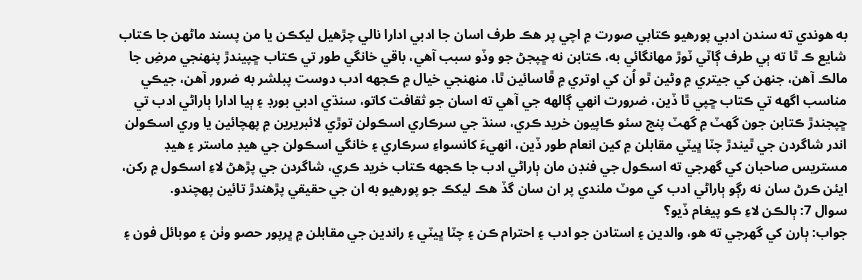به هوندي ته سندن ادبي پورهيو ڪتابي صورت ۾ اچي پر هڪ طرف اسان جا ادبي ادارا نالي چڙهيل ليکڪن يا من پسند ماڻهن جا ڪتاب شايع ڪ ٿا ته ٻي طرف ڳاٽي ٽوڙ مهانگائي به، ڪتابن نه ڇپجڻ جو وڏو سبب آهي، باقي خانگي طور تي ڪتاب ڇپيندڙ پنهنجي مرضِ جا مالڪ آهن، جنهن کي جيتري ۾ وڻين ٿو اُن کي اوتري ۾ ڦاسائين ٿا، منهنجي خيال ۾ ڪجهه ادب دوست پبلشر به ضرور آهن، جيڪي مناسب اگهه تي ڪتاب ڇپي ٿا ڏين، ضرورت انهي ڳالهه جي آهي ته اسان جو ثقافت کاتو، سنڌي ادبي بورڊ ۽ ٻيا ادارا ٻاراڻي ادب تي ڇپجندڙ ڪتابن جون گهٽ ۾ گهٽ پنج سئو ڪاپيون خريد ڪري، سنڌ جي سرڪاري اسڪولن توڙي لائبريرين ۾ پهچائين يا وري اسڪولن اندر شاگردن جي ٿيندڙ چٽا ڀيٽي مقابلن ۾ کين انعام طور ڏين، انهيءَ کانسواءِ سرڪاري ۽ خانگي اسڪولن جي هيڊ ماستر ۽ هيڊ مستريس صاحبان کي گهرجي ته اسڪول جي فنڊن مان ٻاراڻي ادب جا ڪجهه ڪتاب خريد ڪري، شاگردن جي پڙهڻ لاءِ اسڪول ۾ رکن، ايئن ڪرڻ سان نه رڳو ٻاراڻي ادب کي موٽ ملندي پر ان سان گڏ هڪ ليکڪ جو پورهيو به ان جي حقيقي پڙهندڙ تائين پهچندو.
سوال 7: ٻالڪن لاءِ ڪو پيغام ڏيو؟
جواب: ٻارن کي گهرجي ته هو، والدين ۽ استادن جو ادب ۽ احترام ڪن ۽ چٽا ڀيٽي ۽ راندين جي مقابلن ۾ ڀرپور حصو وٺن ۽ موبائل فون ۽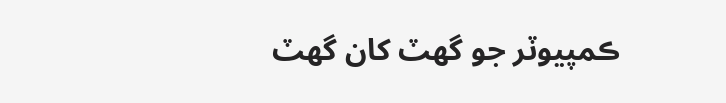ڪمپيوٽر جو گهٽ کان گهٽ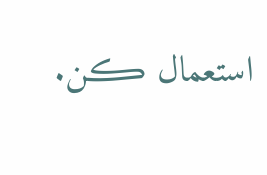استعمال ڪن.